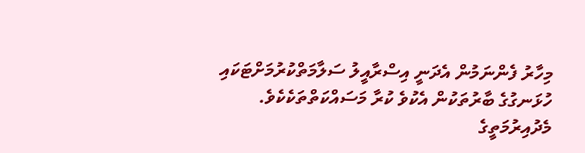މިހާރު ފެންނަމުން އެދަނީ އިސްރާއީލު ސަލާމަތްކުރުމަށްޓަކައި ހުޅަނގުގެ ބާރުތަކުން އެކުވެ ކުރާ މަސައްކަތްތަކެކެވެ.
މެދުއިރުމަތީގެ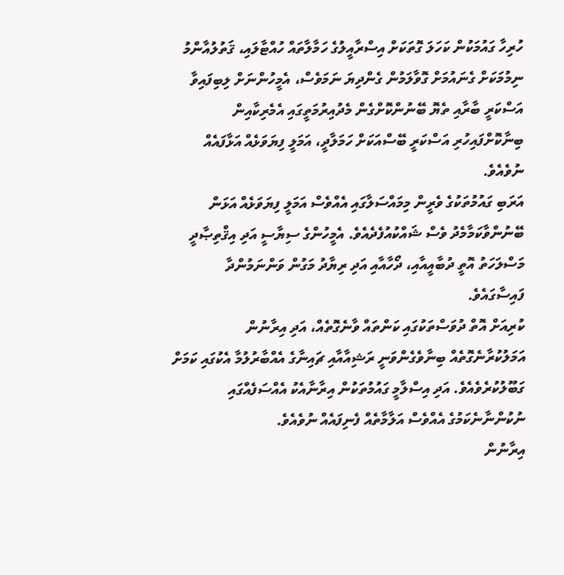ހުރިހާ ގައުމަކުން ކަހަލަ ގޮތަކަށް އިސްރާއީލުގެ ހަމާލާތައް ހުއްޓާލައި، ޤަތުލުއާންމު ނިމުމަކަށް ގެނައުމަށް ގޮވާލަމުން ގެންދިޔަ ނަމަވެސް، އެމީހުންނަށް ލިބިފައިވާ އަސްކަރީ ބާރާއި ތެޔޮ ބޭނުންކޮށްގެން މެދުއިރުމަތީގައި އެމެރިކާއިން ބިނާކޮށްފައިހުރި އަސްކަރީ ބޭސްއަކަށް ހަމަލާދީ، އަމަލީ ފިޔަވަޅެއް އަޅާފައެއް ނުވެއެވެ.
އަރަބި ގައުމުތަކުގެ ވެރީން މިމައްސަލާގައި އެއްވެސް އަމަލީ ފިޔަވަޅެއް އަޅަން ބޭނުންވާކަމާމެދު ވެސް ޝައްކުއުފެދެއެވެ. އެމީހުންގެ ސިޔާސީ އަދި އިޤްތިޞާދީ މަސްލަހަތު އޮތީ ދުބާއީއާއި، ދޯހާއާއި އަދި ރިޔާދު މަގުން ވަންނަމުންދާ ފައިސާގައެވެ.
ކުރިއަށް އޮތް ދުވަސްތަކުގައި ކަންތައް ވާނެގޮތެއް، އަދި އިރާނުން އަމަލުކުރާނެގޮތެއް ބިނާވެގެންވަނީ ރަޝިއާއާއި ޗައިނާގެ އެއްބާރުލުމާ އެކުގައި ކަމަށް ގަބޫލުކުރެވެއެވެ. އަދި އިސްލާމީ ގައުމުތަކުން އިރާނާއެކު އެއްސަފެއްގައި ނުކުންނާނެކަމުގެ އެއްވެސް އަލާމާތެއް ފެނިފައެއް ނުވެއެވެ.
އިރާނުން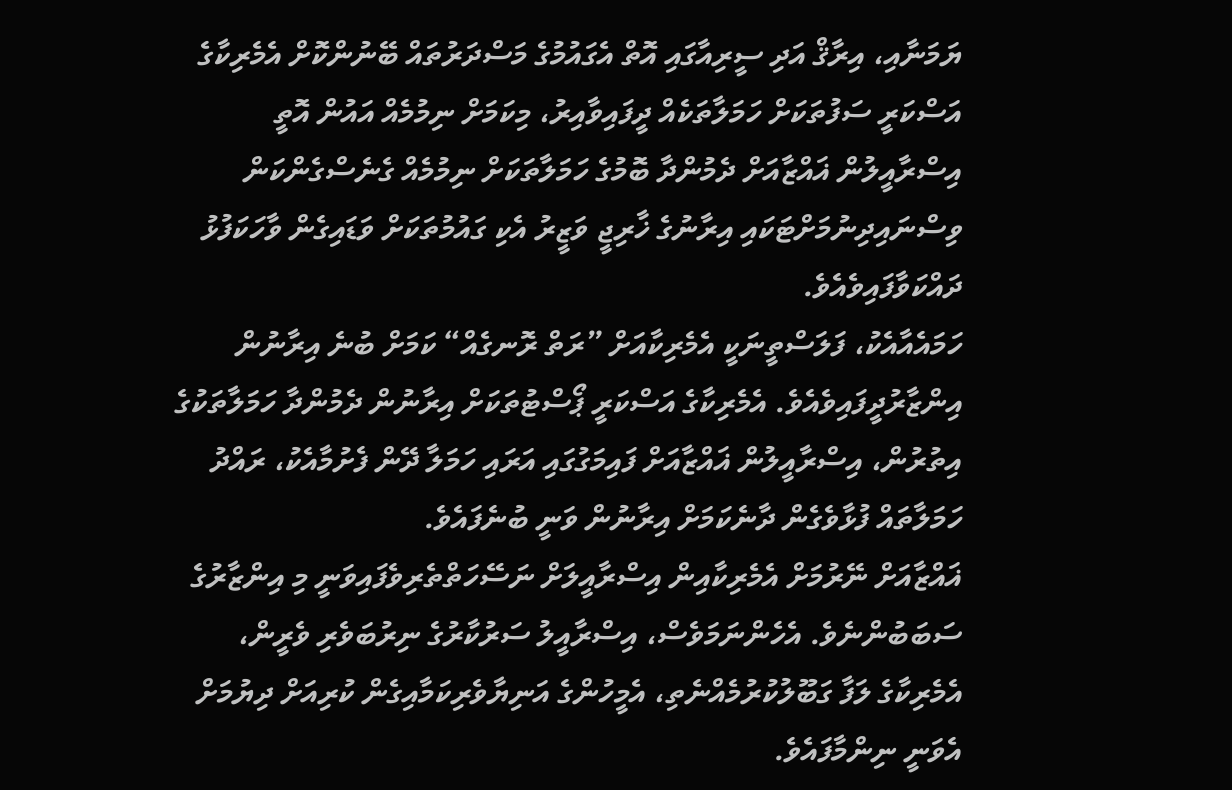ޔަމަނާއި، އިރާޤް އަދި ސީރިއާގައި އޮތް އެގައުމުގެ މަސްދަރުތައް ބޭނުންކޮށް އެމެރިކާގެ އަސްކަރީ ސަފުތަކަށް ހަމަލާތަކެއް ދީފައިވާއިރު، މިކަމަށް ނިމުމެއް އައުން އޮތީ އިސްރާއީލުން ޣައްޒާއަށް ދެމުންދާ ބޮމުގެ ހަމަލާތަކަށް ނިމުމެއް ގެނެސްގެންކަން ވިސްނައިދިނުމަށްޓަކައި އިރާނުގެ ޚާރިޖީ ވަޒީރު އެކި ގައުމުތަކަށް ވަޑައިގެން ވާހަކަފުޅު ދައްކަވާފައިވެއެވެ.
ހަމައެއާއެކު، ފަލަސްތީނަކީ އެމެރިކާއަށް ”ރަތް ރޮނގެއް“ ކަމަށް ބުނެ އިރާނުން އިންޒާރުދީފައިވެއެވެ. އެމެރިކާގެ އަސްކަރީ ޕޯސްޓުތަކަށް އިރާނުން ދެމުންދާ ހަމަލާތަކުގެ އިތުރުން، އިސްރާއީލުން ޣައްޒާއަށް ފައިމަގުގައި އަރައި ހަމަލާ ދޭން ފެށުމާއެކު، ރައްދު ހަމަލާތައް ފުޅާވެގެން ދާނެކަމަށް އިރާނުން ވަނީ ބުނެފައެވެ.
ޣައްޒާއަށް ނޭރުމަށް އެމެރިކާއިން އިސްރާއީލަށް ނަސޭހަތްތެރިވެފައިވަނީ މި އިންޒާރުގެ ސަބަބުންނެވެ. އެހެންނަމަވެސް، އިސްރާއީލު ސަރުކާރުގެ ނިރުބަވެރި ވެރީން، އެމެރިކާގެ ލަފާ ގަބޫލުކުރުމެއްނެތި، އެމީހުންގެ އަނިޔާވެރިކަމާއިގެން ކުރިއަށް ދިޔުމަށް އެވަނީ ނިންމާފައެވެ.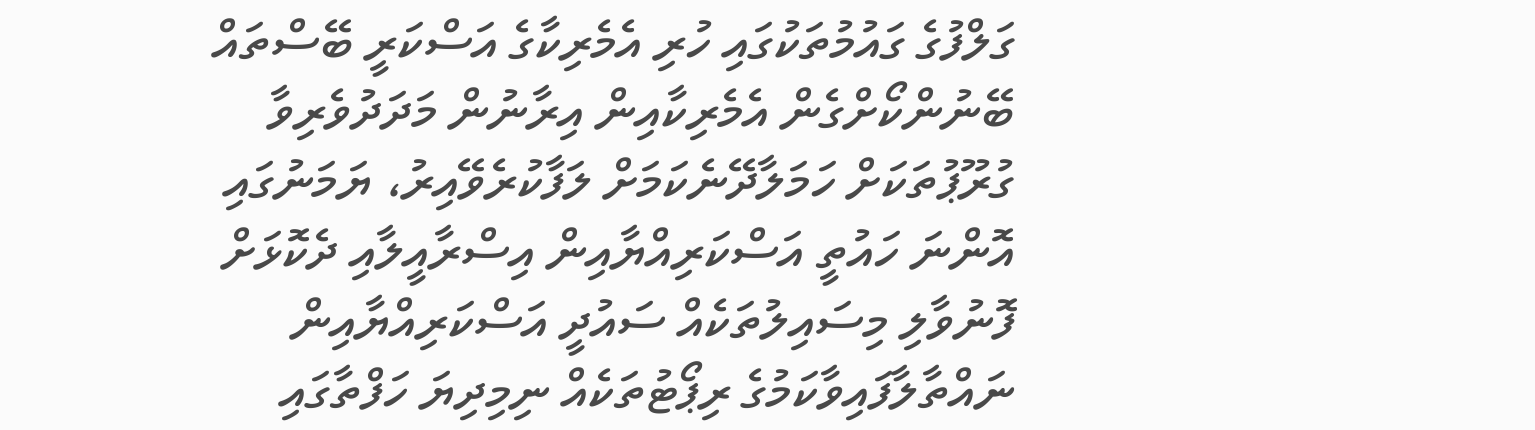ގަލްފުގެ ގައުމުތަކުގައި ހުރި އެމެރިކާގެ އަސްކަރީ ބޭސްތައް ބޭނުންކޯށްގެން އެމެރިކާއިން އިރާނުން މަދަދުވެރިވާ ގުރޫޕުތަކަށް ހަމަލާދޭނެކަމަށް ލަފާކުރެވޭއިރު، ޔަމަނުގައި އޮންނަ ހައުތީ އަސްކަރިއްޔާއިން އިސްރާއީލާއި ދެކޮޅަށް ފޮނުވާލި މިސައިލުތަކެއް ސައުދީ އަސްކަރިއްޔާއިން ނައްތާލާފައިވާކަމުގެ ރިޕޯޓުތަކެއް ނިމިދިޔަ ހަފްތާގައި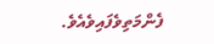ފެންމަތިވެފައިވެއެވެ.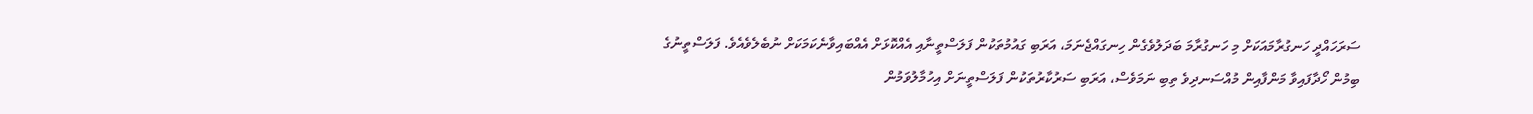ސަރަހައްދީ ހަނގުރާމައަކަށް މި ހަނގުރާމަ ބަދަލުވެގެން ހިނގައްޖެނަމަ، އަރަބި ގައުމުތަކުން ފަލަސްތީނާއި އެއްކޮޅަށް އެއްބައިވާނެކަމަކަށް ނުބެލެވެއެވެ. ފަލަސްތީނުގެ ބިމުން ހޯދާފައިވާ މަންފާއިން މުއްސަނދިވެ ތިބި ނަމަވެސް، އަރަބި ސަރުކާރުތަކުން ފަލަސްތީނަށް އިހުމާލުވަމުން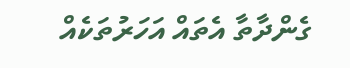ގެންދާތާ އެތައް އަހަރުތަކެއް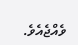ވެއްޖެއެވެ.